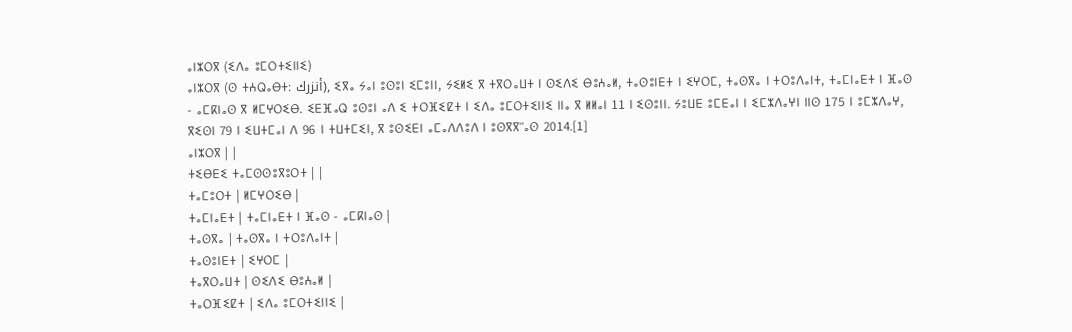ⴰⵏⵣⵔⴳ (ⵉⴷⴰ ⵓⵎⵔⵜⵉⵏⵏⵉ)
ⴰⵏⵣⵔⴳ (ⵙ ⵜⵄⵕⴰⴱⵜ: أنزرك), ⵉⴳⴰ ⵢⴰⵏ ⵓⵙⵓⵏ ⵉⵎⵓⵏⵏ, ⵢⵉⵍⵉ ⴳ ⵜⴳⵔⴰⵡⵜ ⵏ ⵙⵉⴷⵉ ⴱⵓⵄⴰⵍ, ⵜⴰⵙⵓⵏⴹⵜ ⵏ ⵉⵖⵔⵎ, ⵜⴰⵙⴳⴰ ⵏ ⵜⵔⵓⴷⴰⵏⵜ, ⵜⴰⵎⵏⴰⴹⵜ ⵏ ⴼⴰⵙ - ⴰⵎⴽⵏⴰⵙ ⴳ ⵍⵎⵖⵔⵉⴱ. ⵉⴹⴼⴰⵕ ⵓⵙⵓⵏ ⴰⴷ ⵉ ⵜⵔⴼⵉⵇⵜ ⵏ ⵉⴷⴰ ⵓⵎⵔⵜⵉⵏⵏⵉ ⵏⵏⴰ ⴳ ⵍⵍⴰⵏ 11 ⵏ ⵉⵙⵓⵏⵏ. ⵢⵓⵡⴹ ⵓⵎⴹⴰⵏ ⵏ ⵉⵎⵣⴷⴰⵖⵏ ⵏⵏⵙ 175 ⵏ ⵓⵎⵣⴷⴰⵖ, ⴳⵉⵙⵏ 79 ⵏ ⵉⵡⵜⵎⴰⵏ ⴷ 96 ⵏ ⵜⵡⵜⵎⵉⵏ, ⴳ ⵓⵙⵉⴹⵏ ⴰⵎⴰⴷⴷⵓⴷ ⵏ ⵓⵙⴳⴳⵯⴰⵙ 2014.[1]
ⴰⵏⵣⵔⴳ | |
ⵜⵉⴱⴹⵉ ⵜⴰⵎⵙⵙⵓⴳⵓⵔⵜ | |
ⵜⴰⵎⵓⵔⵜ | ⵍⵎⵖⵔⵉⴱ |
ⵜⴰⵎⵏⴰⴹⵜ | ⵜⴰⵎⵏⴰⴹⵜ ⵏ ⴼⴰⵙ - ⴰⵎⴽⵏⴰⵙ |
ⵜⴰⵙⴳⴰ | ⵜⴰⵙⴳⴰ ⵏ ⵜⵔⵓⴷⴰⵏⵜ |
ⵜⴰⵙⵓⵏⴹⵜ | ⵉⵖⵔⵎ |
ⵜⴰⴳⵔⴰⵡⵜ | ⵙⵉⴷⵉ ⴱⵓⵄⴰⵍ |
ⵜⴰⵔⴼⵉⵇⵜ | ⵉⴷⴰ ⵓⵎⵔⵜⵉⵏⵏⵉ |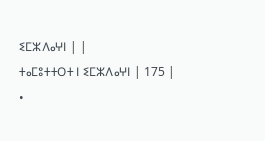ⵉⵎⵣⴷⴰⵖⵏ | |
ⵜⴰⵎⵓⵜⵜⵔⵜ ⵏ ⵉⵎⵣⴷⴰⵖⵏ | 175 |
•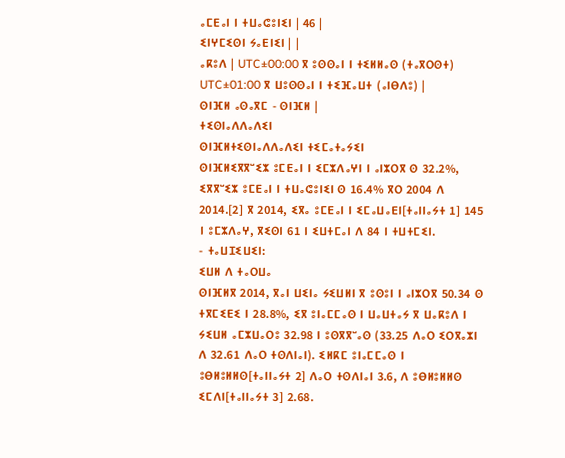ⴰⵎⴹⴰⵏ ⵏ ⵜⵡⴰⵛⵓⵏⵉⵏ | 46 |
ⵉⵏⵖⵎⵉⵙⵏ ⵢⴰⴹⵏⵉⵏ | |
ⴰⴽⵓⴷ | UTC±00:00 ⴳ ⵓⵙⵙⴰⵏ ⵏ ⵜⵉⵍⵍⴰⵙ (ⵜⴰⴳⵔⵙⵜ) UTC±01:00 ⴳ ⵡⵓⵙⵙⴰⵏ ⵏ ⵜⵉⴼⴰⵡⵜ (ⴰⵏⴱⴷⵓ) |
ⵙⵏⴼⵍ ⴰⵙⴰⴳⵎ - ⵙⵏⴼⵍ |
ⵜⵉⵙⵏⴰⴷⴷⴰⴷⵉⵏ
ⵙⵏⴼⵍⵜⵉⵙⵏⴰⴷⴷⴰⴷⵉⵏ ⵜⵉⵎⴰⵜⴰⵢⵉⵏ
ⵙⵏⴼⵍⵉⴳⴳⵯⵉⵣ ⵓⵎⴹⴰⵏ ⵏ ⵉⵎⵣⴷⴰⵖⵏ ⵏ ⴰⵏⵣⵔⴳ ⵙ 32.2%, ⵉⴳⴳⵯⵉⵣ ⵓⵎⴹⴰⵏ ⵏ ⵜⵡⴰⵛⵓⵏⵉⵏ ⵙ 16.4% ⴳⵔ 2004 ⴷ 2014.[2] ⴳ 2014, ⵉⴳⴰ ⵓⵎⴹⴰⵏ ⵏ ⵉⵎⴰⵡⴰⴹⵏ[ⵜⴰⵏⵏⴰⵢⵜ 1] 145 ⵏ ⵓⵎⵣⴷⴰⵖ, ⴳⵉⵙⵏ 61 ⵏ ⵉⵡⵜⵎⴰⵏ ⴷ 84 ⵏ ⵜⵡⵜⵎⵉⵏ.
- ⵜⴰⵡⵊⵉⵡⵉⵏ:
ⵉⵡⵍ ⴷ ⵜⴰⵔⵡⴰ
ⵙⵏⴼⵍⴳ 2014, ⴳⴰⵏ ⵡⵉⵏⴰ ⵢⵉⵡⵍⵏ ⴳ ⵓⵙⵓⵏ ⵏ ⴰⵏⵣⵔⴳ 50.34 ⵙ ⵜⴳⵎⵉⴹⵉ ⵏ 28.8%, ⵉⴳ ⵓⵏⴰⵎⵎⴰⵙ ⵏ ⵡⴰⵡⵜⴰⵢ ⴳ ⵡⴰⴽⵓⴷ ⵏ ⵢⵉⵡⵍ ⴰⵎⵣⵡⴰⵔⵓ 32.98 ⵏ ⵓⵙⴳⴳⵯⴰⵙ (33.25 ⴷⴰⵔ ⵉⵔⴳⴰⵣⵏ ⴷ 32.61 ⴷⴰⵔ ⵜⵙⴷⵏⴰⵏ). ⵉⵍⴽⵎ ⵓⵏⴰⵎⵎⴰⵙ ⵏ ⵓⴱⵍⵓⵍⵍⵙ[ⵜⴰⵏⵏⴰⵢⵜ 2] ⴷⴰⵔ ⵜⵙⴷⵏⴰⵏ 3.6, ⴷ ⵓⴱⵍⵓⵍⵍⵙ ⵉⵎⴷⵏ[ⵜⴰⵏⵏⴰⵢⵜ 3] 2.68.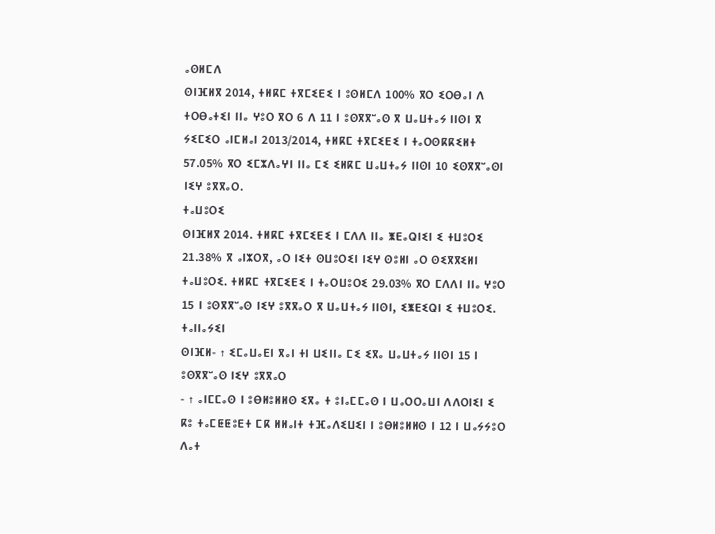ⴰⵙⵍⵎⴷ
ⵙⵏⴼⵍⴳ 2014, ⵜⵍⴽⵎ ⵜⴳⵎⵉⴹⵉ ⵏ ⵓⵙⵍⵎⴷ 100% ⴳⵔ ⵉⵔⴱⴰⵏ ⴷ ⵜⵔⴱⴰⵜⵉⵏ ⵏⵏⴰ ⵖⵓⵔ ⴳⵔ 6 ⴷ 11 ⵏ ⵓⵙⴳⴳⵯⴰⵙ ⴳ ⵡⴰⵡⵜⴰⵢ ⵏⵏⵙⵏ ⴳ ⵢⵉⵎⵉⵔ ⴰⵏⵎⵍⴰⵏ 2013/2014, ⵜⵍⴽⵎ ⵜⴳⵎⵉⴹⵉ ⵏ ⵜⴰⵔⵙⴽⴽⵉⵍⵜ 57.05% ⴳⵔ ⵉⵎⵣⴷⴰⵖⵏ ⵏⵏⴰ ⵎⵉ ⵉⵍⴽⵎ ⵡⴰⵡⵜⴰⵢ ⵏⵏⵙⵏ 10 ⵉⵙⴳⴳⵯⴰⵙⵏ ⵏⵉⵖ ⵓⴳⴳⴰⵔ.
ⵜⴰⵡⵓⵔⵉ
ⵙⵏⴼⵍⴳ 2014. ⵜⵍⴽⵎ ⵜⴳⵎⵉⴹⵉ ⵏ ⵎⴷⴷ ⵏⵏⴰ ⵥⴹⴰⵕⵏⵉⵏ ⵉ ⵜⵡⵓⵔⵉ 21.38% ⴳ ⴰⵏⵣⵔⴳ, ⴰⵔ ⵏⵉⵜ ⵙⵡⵓⵔⵉⵏ ⵏⵉⵖ ⵙⵓⵍⵏ ⴰⵔ ⵙⵉⴳⴳⵉⵍⵏ ⵜⴰⵡⵓⵔⵉ. ⵜⵍⴽⵎ ⵜⴳⵎⵉⴹⵉ ⵏ ⵜⴰⵔⵡⵓⵔⵉ 29.03% ⴳⵔ ⵎⴷⴷⵏ ⵏⵏⴰ ⵖⵓⵔ 15 ⵏ ⵓⵙⴳⴳⵯⴰⵙ ⵏⵉⵖ ⵓⴳⴳⴰⵔ ⴳ ⵡⴰⵡⵜⴰⵢ ⵏⵏⵙⵏ, ⵉⵥⴹⵉⵕⵏ ⵉ ⵜⵡⵓⵔⵉ.
ⵜⴰⵏⵏⴰⵢⵉⵏ
ⵙⵏⴼⵍ- ↑ ⵉⵎⴰⵡⴰⴹⵏ ⴳⴰⵏ ⵜⵏ ⵡⵉⵏⵏⴰ ⵎⵉ ⵉⴳⴰ ⵡⴰⵡⵜⴰⵢ ⵏⵏⵙⵏ 15 ⵏ ⵓⵙⴳⴳⵯⴰⵙ ⵏⵉⵖ ⵓⴳⴳⴰⵔ
- ↑ ⴰⵏⵎⵎⴰⵙ ⵏ ⵓⴱⵍⵓⵍⵍⵙ ⵉⴳⴰ ⵜ ⵓⵏⴰⵎⵎⴰⵙ ⵏ ⵡⴰⵔⵔⴰⵡⵏ ⴷⴷⵔⵏⵉⵏ ⵉ ⴽⵓ ⵜⴰⵎⵟⵟⵓⴹⵜ ⵎⴽ ⵍⵍⴰⵏⵜ ⵜⴼⴰⴷⵉⵡⵉⵏ ⵏ ⵓⴱⵍⵓⵍⵍⵙ ⵏ 12 ⵏ ⵡⴰⵢⵢⵓⵔ ⴷⴰⵜ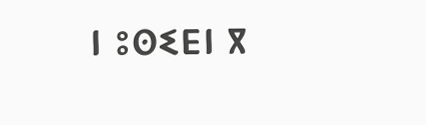ⵏ ⵓⵙⵉⴹⵏ ⴳ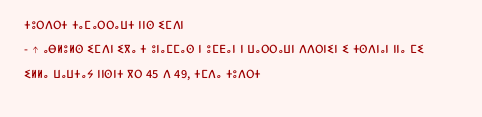ⵜⵓⵔⴷⵔⵜ ⵜⴰⵎⴰⵔⵔⴰⵡⵜ ⵏⵏⵙ ⵉⵎⴷⵏ
- ↑ ⴰⴱⵍⵓⵍⵙ ⵉⵎⴷⵏ ⵉⴳⴰ ⵜ ⵓⵏⴰⵎⵎⴰⵙ ⵏ ⵓⵎⴹⴰⵏ ⵏ ⵡⴰⵔⵔⴰⵡⵏ ⴷⴷⵔⵏⵉⵏ ⵉ ⵜⵙⴷⵏⴰⵏ ⵏⵏⴰ ⵎⵉ ⵉⵍⵍⴰ ⵡⴰⵡⵜⴰⵢ ⵏⵏⵙⵏⵜ ⴳⵔ 45 ⴷ 49, ⵜⵎⴷⴰ ⵜⵓⴷⵔⵜ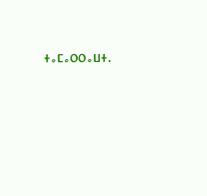ⵜⴰⵎⴰⵔⵔⴰⵡⵜ.